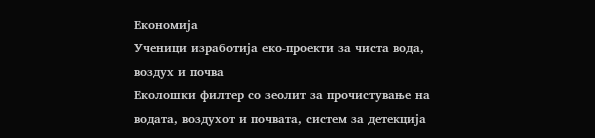Економија
Ученици изработија еко-проекти за чиста вода, воздух и почва
Еколошки филтер со зеолит за прочистување на водата, воздухот и почвата, систем за детекција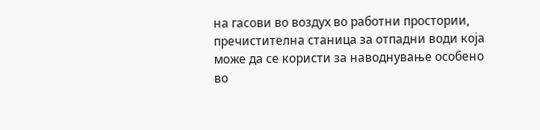на гасови во воздух во работни простории, пречистителна станица за отпадни води која може да се користи за наводнување особено во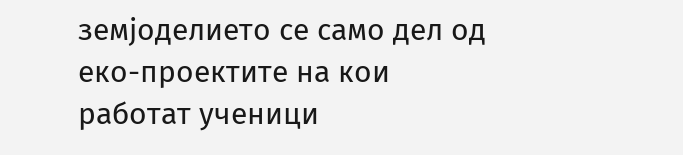земјоделието се само дел од еко-проектите на кои работат ученици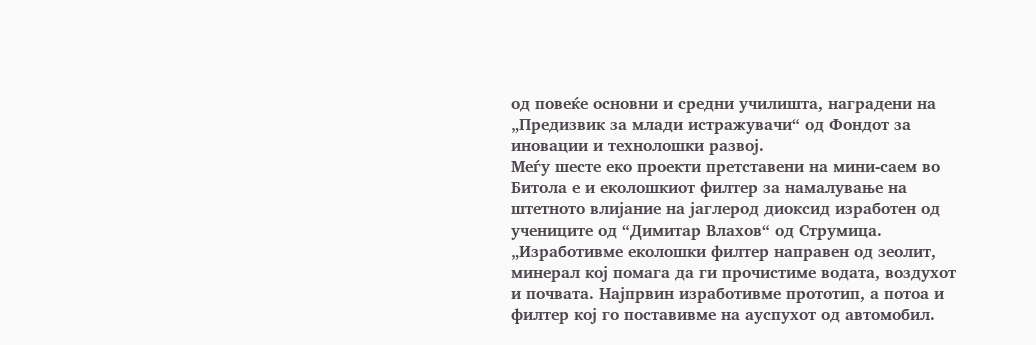од повеќе основни и средни училишта, наградени на „Предизвик за млади истражувачи“ од Фондот за иновации и технолошки развој.
Меѓу шесте еко проекти претставени на мини-саем во Битола е и еколошкиот филтер за намалување на штетното влијание на јаглерод диоксид изработен од учениците од “Димитар Влахов“ од Струмица.
„Изработивме еколошки филтер направен од зеолит, минерал кој помага да ги прочистиме водата, воздухот и почвата. Најпрвин изработивме прототип, а потоа и филтер кој го поставивме на ауспухот од автомобил.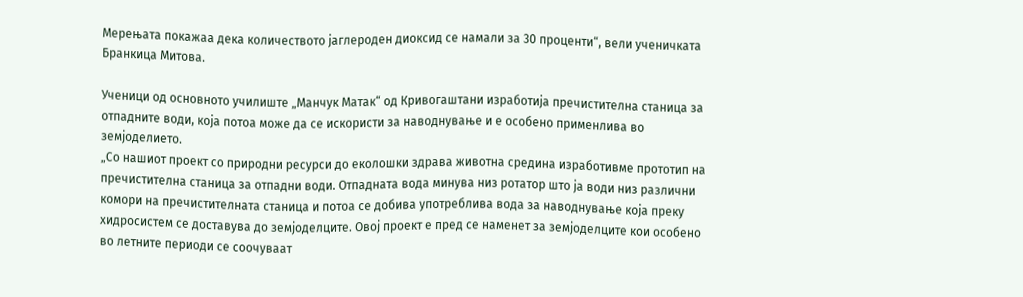Мерењата покажаа дека количеството јаглероден диоксид се намали за 30 проценти“, вели ученичката Бранкица Митова.

Ученици од основното училиште „Манчук Матак“ од Кривогаштани изработија пречистителна станица за отпадните води, која потоа може да се искористи за наводнување и е особено применлива во земјоделието.
„Со нашиот проект со природни ресурси до еколошки здрава животна средина изработивме прототип на пречистителна станица за отпадни води. Отпадната вода минува низ ротатор што ја води низ различни комори на пречистителната станица и потоа се добива употреблива вода за наводнување која преку хидросистем се доставува до земјоделците. Овој проект е пред се наменет за земјоделците кои особено во летните периоди се соочуваат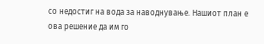со недостиг на вода за наводнување. Нашиот план е ова решение да им го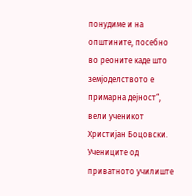понудиме и на општините, посебно во реоните каде што земјоделството е примарна дејност“, вели ученикот Христијан Боцовски.
Учениците од приватното училиште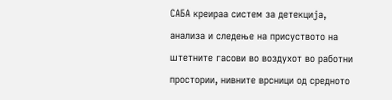САБА креираа систем за детекција, анализа и следење на присуството на штетните гасови во воздухот во работни простории, нивните врсници од средното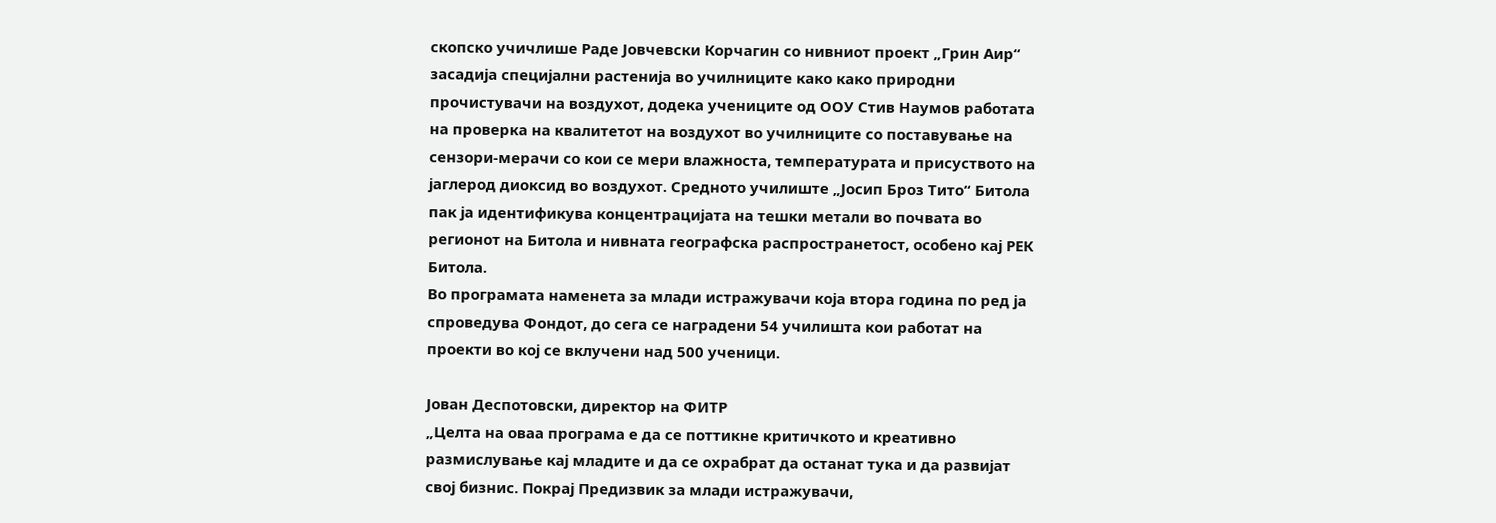скопско учичлише Раде Јовчевски Корчагин со нивниот проект „Грин Аир“ засадија специјални растенија во училниците како како природни прочистувачи на воздухот, додека учениците од ООУ Стив Наумов работата на проверка на квалитетот на воздухот во училниците со поставување на сензори-мерачи со кои се мери влажноста, температурата и присуството на јаглерод диоксид во воздухот. Средното училиште „Јосип Броз Тито“ Битола пак ја идентификува концентрацијата на тешки метали во почвата во регионот на Битола и нивната географска распространетост, особено кај РЕК Битола.
Во програмата наменета за млади истражувачи која втора година по ред ја спроведува Фондот, до сега се наградени 54 училишта кои работат на проекти во кој се вклучени над 500 ученици.

Јован Деспотовски, директор на ФИТР
„Целта на оваа програма е да се поттикне критичкото и креативно размислување кај младите и да се охрабрат да останат тука и да развијат свој бизнис. Покрај Предизвик за млади истражувачи,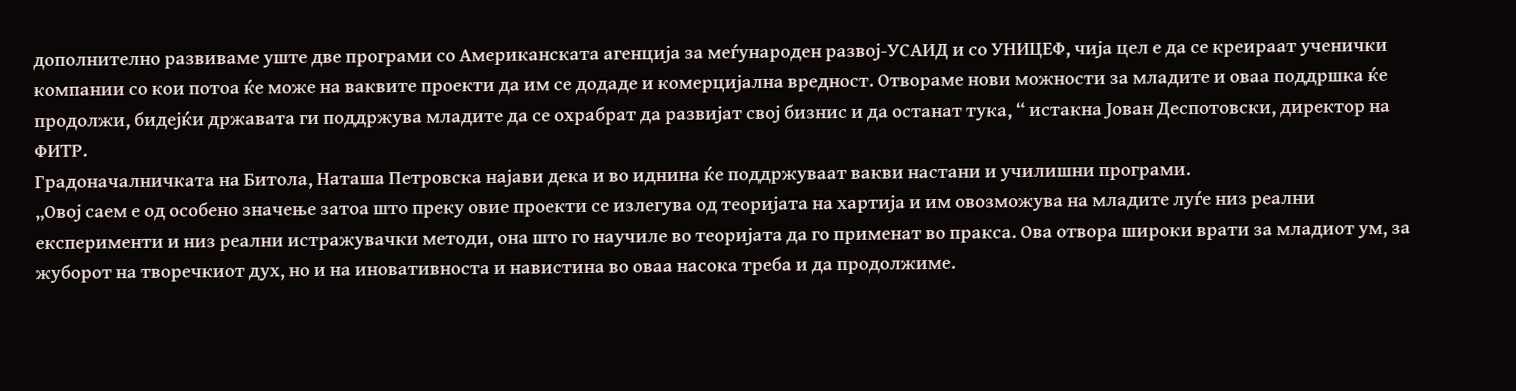дополнително развиваме уште две програми со Американската агенција за меѓународен развој-УСАИД и со УНИЦЕФ, чија цел е да се креираат ученички компании со кои потоа ќе може на ваквите проекти да им се додаде и комерцијална вредност. Oтвораме нови можности за младите и оваа поддршка ќе продолжи, бидејќи државата ги поддржува младите да се охрабрат да развијат свој бизнис и да останат тука, “ истакна Јован Деспотовски, директор на ФИТР.
Градоначалничката на Битола, Наташа Петровска најави дека и во иднина ќе поддржуваат вакви настани и училишни програми.
„Овој саем е од особено значење затоа што преку овие проекти се излегува од теоријата на хартија и им овозможува на младите луѓе низ реални експерименти и низ реални истражувачки методи, она што го научиле во теоријата да го применат во пракса. Ова отвора широки врати за младиот ум, за жуборот на творечкиот дух, но и на иновативноста и навистина во оваа насока треба и да продолжиме.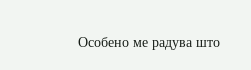Особено ме радува што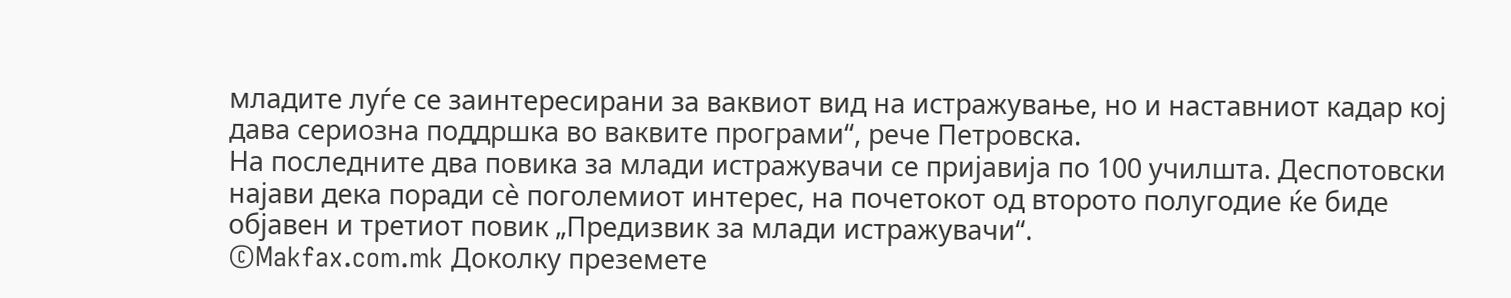младите луѓе се заинтересирани за ваквиот вид на истражување, но и наставниот кадар кој дава сериозна поддршка во ваквите програми“, рече Петровска.
На последните два повика за млади истражувачи се пријавија по 100 училшта. Деспотовски најави дека поради сѐ поголемиот интерес, на почетокот од второто полугодие ќе биде објавен и третиот повик „Предизвик за млади истражувачи“.
©Makfax.com.mk Доколку преземете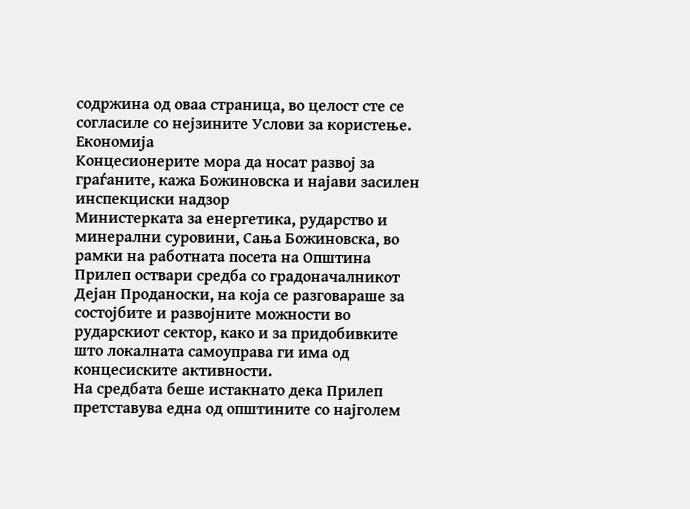содржина од оваа страница, во целост сте се согласиле со нејзините Услови за користење.
Економија
Kонцесионерите мора да носат развој за граѓаните, кажа Божиновска и најави засилен инспекциски надзор
Министерката за енергетика, рударство и минерални суровини, Сања Божиновска, во рамки на работната посета на Општина Прилеп оствари средба со градоначалникот Дејан Проданоски, на која се разговараше за состојбите и развојните можности во рударскиот сектор, како и за придобивките што локалната самоуправа ги има од концесиските активности.
На средбата беше истакнато дека Прилеп претставува една од општините со најголем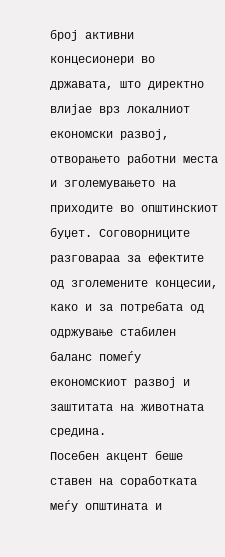број активни концесионери во државата, што директно влијае врз локалниот економски развој, отворањето работни места и зголемувањето на приходите во општинскиот буџет. Соговорниците разговараа за ефектите од зголемените концесии, како и за потребата од одржување стабилен баланс помеѓу економскиот развој и заштитата на животната средина.
Посебен акцент беше ставен на соработката меѓу општината и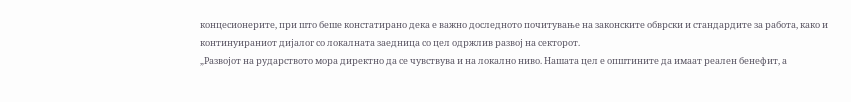концесионерите, при што беше констатирано дека е важно доследното почитување на законските обврски и стандардите за работа, како и континуираниот дијалог со локалната заедница со цел одржлив развој на секторот.
„Развојот на рударството мора директно да се чувствува и на локално ниво. Нашата цел е општините да имаат реален бенефит, а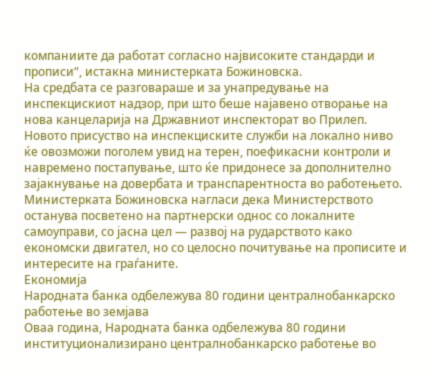компаниите да работат согласно највисоките стандарди и прописи“, истакна министерката Божиновска.
На средбата се разговараше и за унапредување на инспекцискиот надзор, при што беше најавено отворање на нова канцеларија на Државниот инспекторат во Прилеп. Новото присуство на инспекциските служби на локално ниво ќе овозможи поголем увид на терен, поефикасни контроли и навремено постапување, што ќе придонесе за дополнително зајакнување на довербата и транспарентноста во работењето.
Министерката Божиновска нагласи дека Министерството останува посветено на партнерски однос со локалните самоуправи, со јасна цел — развој на рударството како економски двигател, но со целосно почитување на прописите и интересите на граѓаните.
Економија
Народната банка одбележува 80 години централнобанкарско работење во земјава
Оваа година, Народната банка одбележува 80 години институционализирано централнобанкарско работење во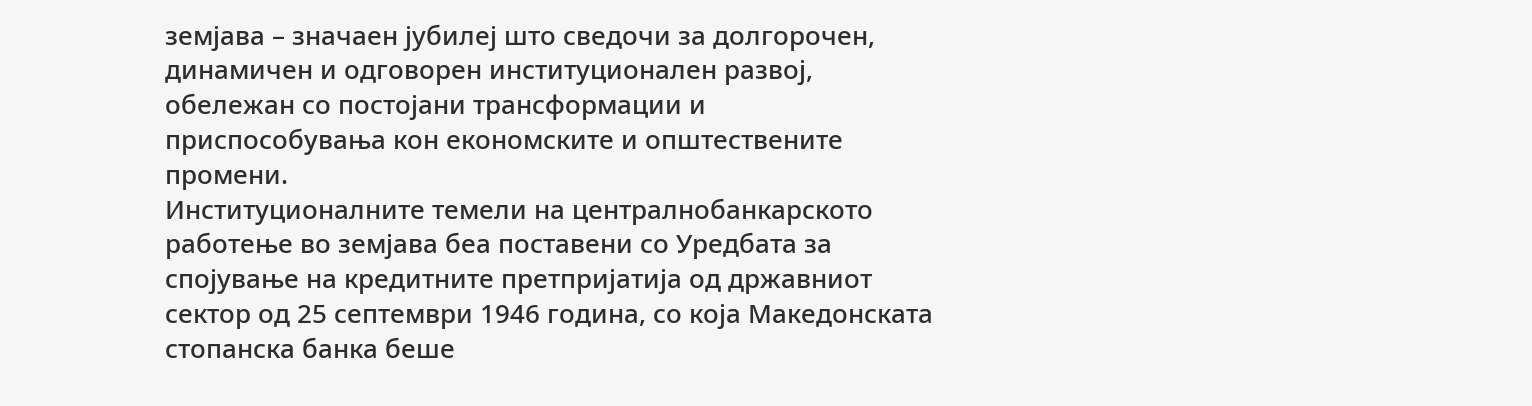земјава – значаен јубилеј што сведочи за долгорочен, динамичен и одговорен институционален развој, обележан со постојани трансформации и приспособувања кон економските и општествените промени.
Институционалните темели на централнобанкарското работење во земјава беа поставени со Уредбата за спојување на кредитните претпријатија од државниот сектор од 25 септември 1946 година, со која Македонската стопанска банка беше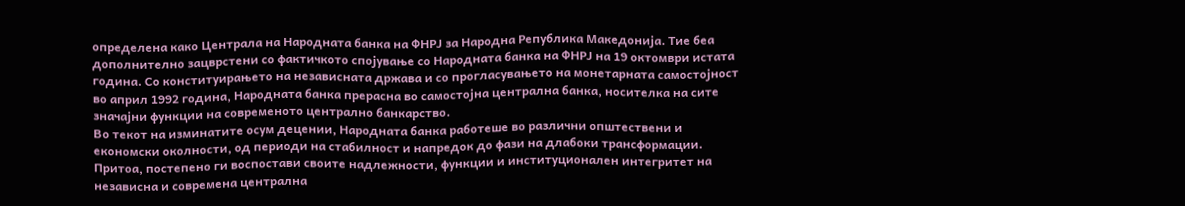определена како Централа на Народната банка на ФНРЈ за Народна Република Македонија. Тие беа дополнително зацврстени со фактичкото спојување со Народната банка на ФНРЈ на 19 октомври истата година. Со конституирањето на независната држава и со прогласувањето на монетарната самостојност во април 1992 година, Народната банка прерасна во самостојна централна банка, носителка на сите значајни функции на современото централно банкарство.
Во текот на изминатите осум децении, Народната банка работеше во различни општествени и економски околности, од периоди на стабилност и напредок до фази на длабоки трансформации. Притоа, постепено ги воспостави своите надлежности, функции и институционален интегритет на независна и современа централна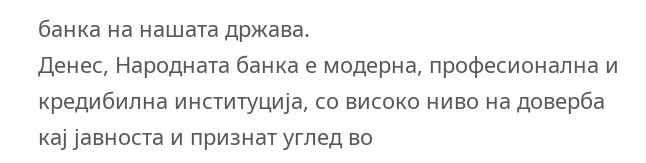банка на нашата држава.
Денес, Народната банка е модерна, професионална и кредибилна институција, со високо ниво на доверба кај јавноста и признат углед во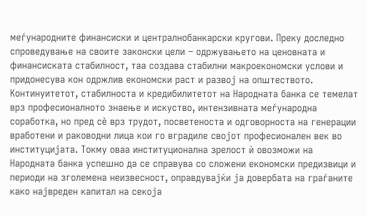меѓународните финансиски и централнобанкарски кругови. Преку доследно спроведување на своите законски цели – одржувањето на ценовната и финансиската стабилност, таа создава стабилни макроекономски услови и придонесува кон одржлив економски раст и развој на општеството.
Континуитетот, стабилноста и кредибилитетот на Народната банка се темелат врз професионалното знаење и искуство, интензивната меѓународна соработка, но пред сè врз трудот, посветеноста и одговорноста на генерации вработени и раководни лица кои го вградиле својот професионален век во институцијата. Токму оваа институционална зрелост ѝ овозможи на Народната банка успешно да се справува со сложени економски предизвици и периоди на зголемена неизвесност, оправдувајќи ја довербата на граѓаните како највреден капитал на секоја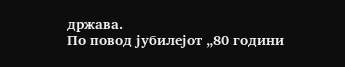држава.
По повод јубилејот „80 години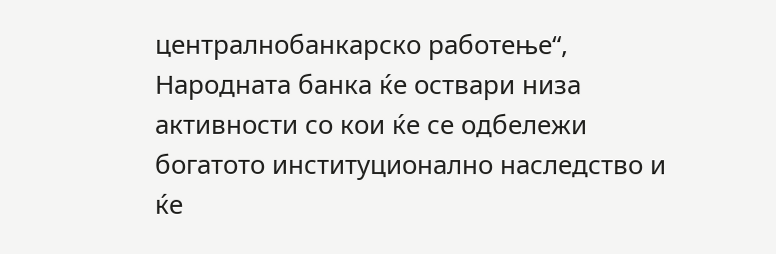централнобанкарско работење“, Народната банка ќе оствари низа активности со кои ќе се одбележи богатото институционално наследство и ќе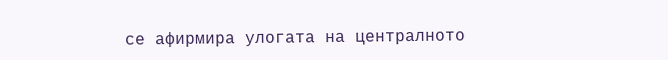се афирмира улогата на централното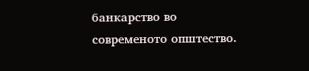банкарство во современото општество.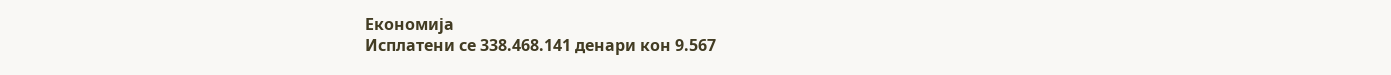Економија
Исплатени се 338.468.141 денари кон 9.567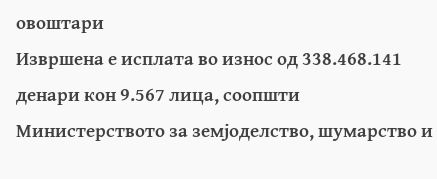овоштари
Извршена е исплата во износ од 338.468.141 денари кон 9.567 лица, соопшти Министерството за земјоделство, шумарство и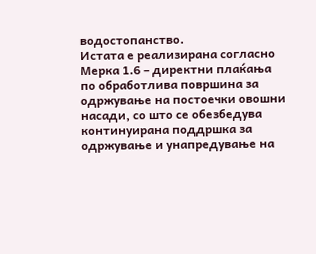водостопанство.
Истата е реализирана согласно Мерка 1.6 – директни плаќања по обработлива површина за одржување на постоечки овошни насади, со што се обезбедува континуирана поддршка за одржување и унапредување на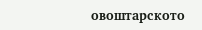овоштарското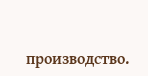производство.